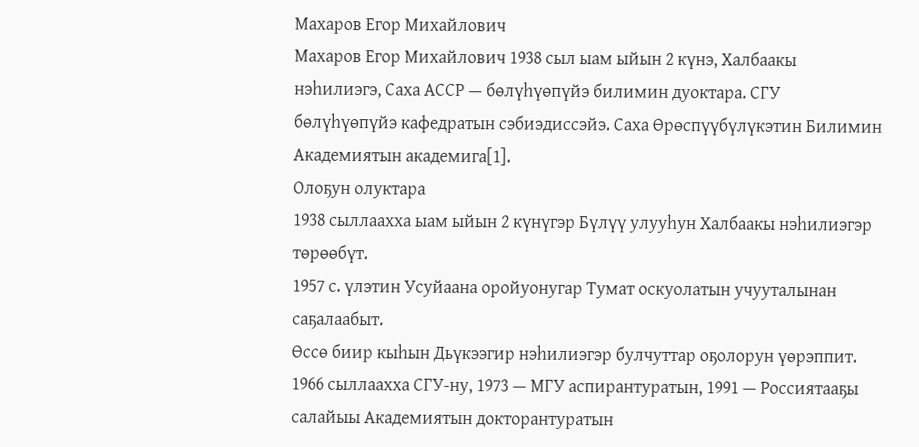Махаров Егор Михайлович
Махаров Егор Михайлович 1938 сыл ыам ыйын 2 күнэ, Халбаакы нэһилиэгэ, Саха АССР — бөлүһүөпүйэ билимин дуоктара. СГУ бөлүһүөпүйэ кафедратын сэбиэдиссэйэ. Саха Өрөспүүбүлүкэтин Билимин Академиятын академига[1].
Олоҕун олуктара
1938 сыллаахха ыам ыйын 2 күнүгэр Бүлүү улууһун Халбаакы нэһилиэгэр төрөөбүт.
1957 с. үлэтин Усуйаана оройуонугар Тумат оскуолатын учууталынан саҕалаабыт.
Өссө биир кыһын Дьүкээгир нэһилиэгэр булчуттар оҕолорун үөрэппит.
1966 сыллаахха СГУ-ну, 1973 — МГУ аспирантуратын, 1991 — Россиятааҕы салайыы Академиятын докторантуратын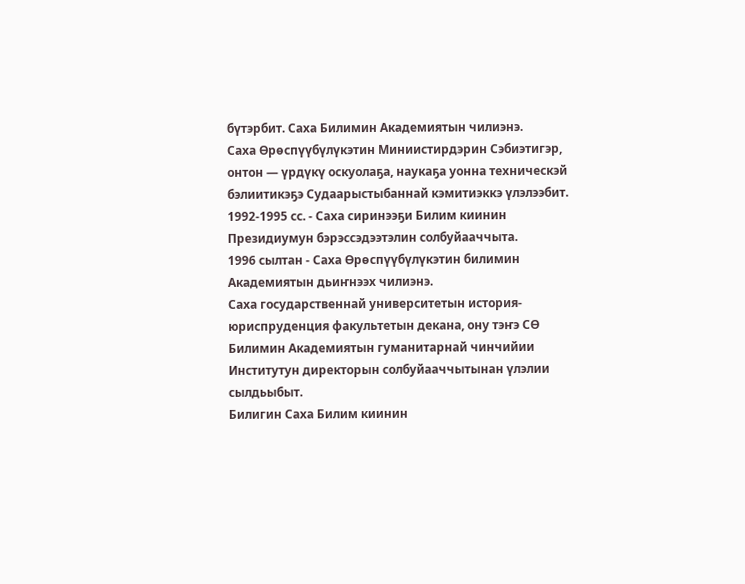бүтэрбит. Саха Билимин Академиятын чилиэнэ.
Саха Өрөспүүбүлүкэтин Миниистирдэрин Сэбиэтигэр, онтон — үрдүкү оскуолаҕа, наукаҕа уонна техническэй бэлиитикэҕэ Судаарыстыбаннай кэмитиэккэ үлэлээбит.
1992-1995 сс. - Саха сиринээҕи Билим киинин Президиумун бэрэссэдээтэлин солбуйааччыта.
1996 сылтан - Саха Өрөспүүбүлүкэтин билимин Академиятын дьиҥнээх чилиэнэ.
Саха государственнай университетын история-юриспруденция факультетын декана, ону тэҥэ СӨ Билимин Академиятын гуманитарнай чинчийии Институтун директорын солбуйааччытынан үлэлии сылдьыбыт.
Билигин Саха Билим киинин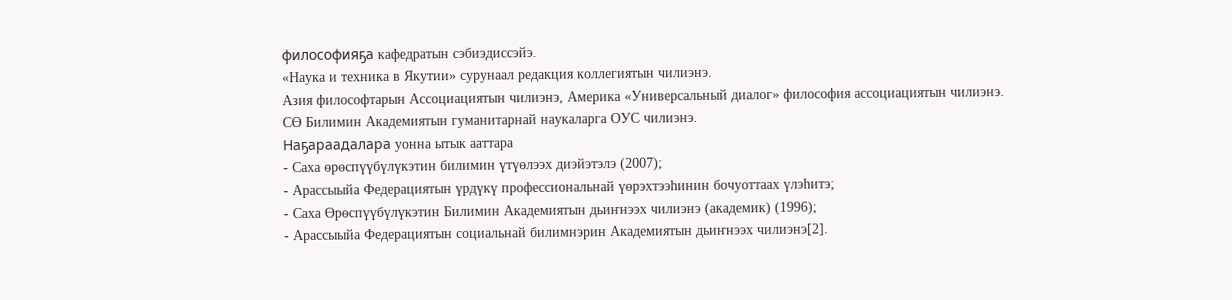философияҕа кафедратын сэбиэдиссэйэ.
«Наука и техника в Якутии» сурунаал редакция коллегиятын чилиэнэ.
Азия философтарын Ассоциациятын чилиэнэ, Америка «Универсальный диалог» философия ассоциациятын чилиэнэ.
СӨ Билимин Академиятын гуманитарнай наукаларга ОУС чилиэнэ.
Наҕараадалара уонна ытык ааттара
- Саха өрөспүүбүлүкэтин билимин үтүөлээх диэйэтэлэ (2007);
- Арассыыйа Федерациятын үрдүкү профессиональнай үөрэхтээһинин бочуоттаах үлэһитэ;
- Саха Өрөспүүбүлүкэтин Билимин Академиятын дьиҥнээх чилиэнэ (академик) (1996);
- Арассыыйа Федерациятын социальнай билимнэрин Академиятын дьиҥнээх чилиэнэ[2].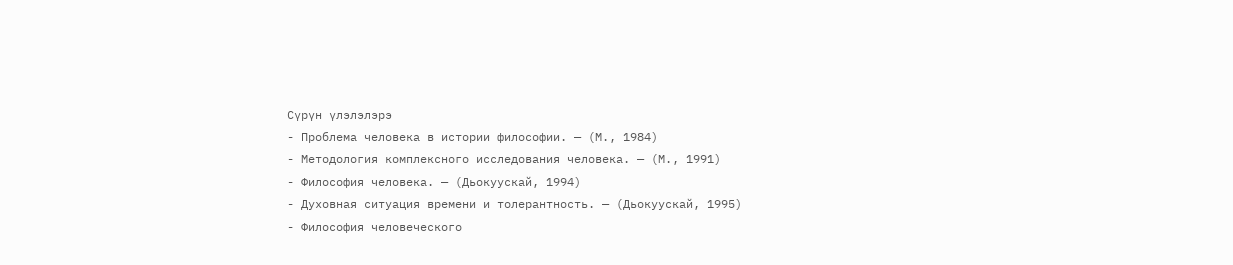Сүрүн үлэлэлэрэ
- Проблема человека в истории философии. — (М., 1984)
- Методология комплексного исследования человека. — (М., 1991)
- Философия человека. — (Дьокуускай, 1994)
- Духовная ситуация времени и толерантность. — (Дьокуускай, 1995)
- Философия человеческого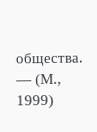общества. — (М., 1999)